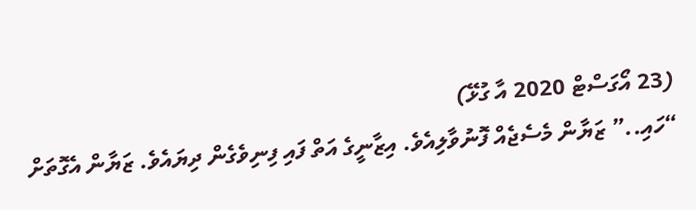(23 އޯގަސްޓް 2020 އާ ގުޅޭ)
“ހައި..” ޒަޔާން މެސެޖެއް ފޮނުވާލިއެވެ. އިޒާނީގެ އަތް ފައި ފިނިވެގެން ދިޔައެވެ. ޒަޔާން އެގޮތަށް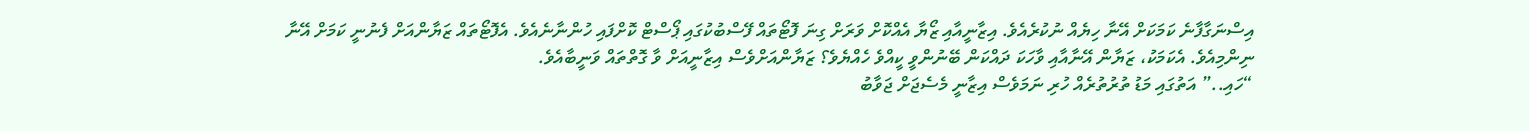އިސްނަގާފާނެ ކަމަކަށް އޭނާ ހިޔެއް ނުކުރެއެވެ. އިޒާނީއާއި ޒޯޔާ އެއްކޮށް ވަރަށް ގިނަ ފޮޓޯތައް ފޭސްބުކުގައި ޕޯސްޓް ކޮށްފައި ހުންނާނެއެވެ. އެފޮޓޯތައް ޒަޔާންއަށް ފެނުނީ ކަމަށް އޭނާ ނިންމިއެވެ. އެކަމަކު، ޒަޔާން އޭނާއާއި ވާހަކަ ދައްކަން ބޭނުންވީ ކީއްވެ ހެއްޔެވެ؟ ޒަޔާންއަށްވެސް އިޒާނީއަށް ވާ ގޮތްތައް ވަނީބާއެވެ.
“ހައި..” އަތުގައި މަޑު ތުރުތުރެއް ހުރި ނަމަވެސް އިޒާނީ މެސެޖަށް ޖަވާބު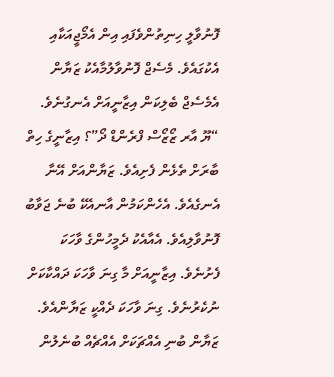ފޮނުވާލީ ހިނިތުންވެފައި އިން އެމޯޖީއަކާއި އެކުގައެވެ. މެސެޖް ފޮނުވާލުމާއެކު ޒަޔާން އެމެސެޖް ބެލިކަން އިޒާނީއަށް އެނގުނެވެ.
“ޔޫ އާރ ޒޯޒޯސް ފްރެންޑް ދޯ”؟ އިޒާނީގެ ހިތް ބާރަށް ތެޅެން ފެށިއެވެ. ޒަޔާންއަށް އޭނާ އެނގެއެވެ. އެހެންކަމުން އާނއެކޭ ބުނެ ޖަވާބު ފޮނުވާލިއެވެ. އެއާއެކު ދެމީހުންގެ ވާހަކަ ފެށުނެވެ. އިޒާނީއަށް މާ ގިނަ ވާހަކަ ދައްކާކަށް ނުކެރުނެވެ. ގިނަ ވާހަކަ ދެއްކީ ޒަޔާންއެވެ. ޒަޔާން ބުނި އެއްޗަކަށް އެއްޗެއް ބުނެލުން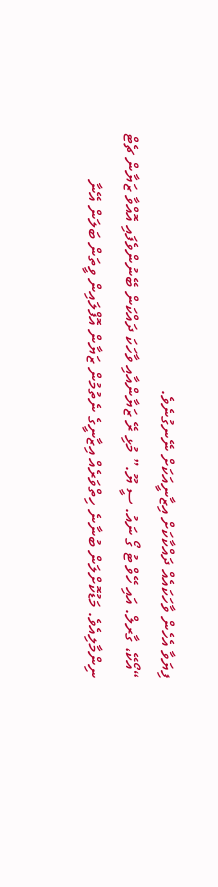ފިޔަވާ އެހެން ވާހަކައެއް ދައްކާކަށް އިޒާނީއަކަށް ނޭނގުނެވެ.
“އޯކޭ، ގާރލް. އައި ހޭވް ޓު ގޯ ނައު. ސީ ޔޫ.” މުޅި ރޭ ޒަޔާންއާއި ވާހަކަ ދައްކަން ބޭނުންވެފައި އޮއްވާ ޒަޔާން ޗެޓް ނިންމާލިއެވެ. މަޑުކޮށްލަން ބުނާނެ ހިތްވަރެއް އިޒާނީގެ ނެތުމުން ޒަޔާން އޮފްލައިން ވީތަން ބަލަން އޭނާ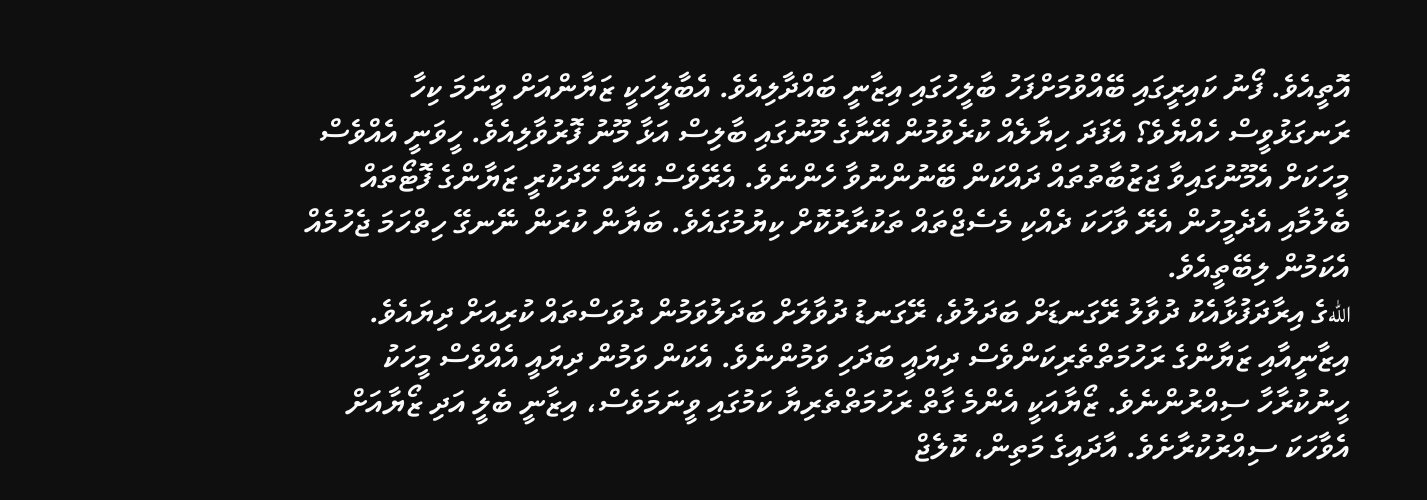އޮތީއެވެ. ފޯނު ކައިރީގައި ބޭއްވުމަށްފަހު ބާލީހުގައި އިޒާނީ ބައްދާލިއެވެ. އެބާލީހަކީ ޒަޔާންއަށް ވީނަމަ ކިހާ ރަނގަޅުވީސް ހެއްޔެވެ؟ އެފަދަ ހިޔާލެއް ކުރެވުމުން އޭނާގެ މޫނުގައި ބާލިސް އަޅާ މޫނު ފޮރުވާލިއެވެ. ހީވަނީ އެއްވެސް މީހަކަށް އެމޫނުގައިވާ ޖަޒުބާތުތައް ދައްކަން ބޭނުންނުވާ ހެންނެވެ. އެރޭވެސް އޭނާ ހޭދަކުރީ ޒަޔާންގެ ފޮޓޯތައް ބެލުމާއި އެދެމީހުން އެރޭ ވާހަކަ ދެއްކި މެސެޖްތައް ތަކުރާރުކޮށް ކިޔުމުގައެވެ. ބަޔާން ކުރަން ނޭނގޭ ހިތްހަމަ ޖެހުމެއް އެކަމުން ލިބޭތީއެވެ.
اللهގެ އިރާދަފުޅާއެކު ދުވާލު ރޭގަނޑަށް ބަދަލުވެ، ރޭގަނޑު ދުވާލަށް ބަދަލުވަމުން ދުވަސްތައް ކުރިއަށް ދިޔައެވެ. އިޒާނީއާއި ޒަޔާންގެ ރަހުމަތްތެރިކަންވެސް ދިޔައީ ބަދަހި ވަމުންނެވެ. އެކަން ވަމުން ދިޔައީ އެއްވެސް މީހަކު ހީނުކުރާހާ ސިއްރުންނެވެ. ޒޯޔާއަކީ އެންމެ ގާތް ރަހުމަތްތެރިޔާ ކަމުގައި ވީނަމަވެސް، އިޒާނީ ބެލީ އަދި ޒޯޔާއަށް އެވާހަކަ ސިއްރުކުރާށެވެ. އާދައިގެ މަތިން، ކޮލެޖް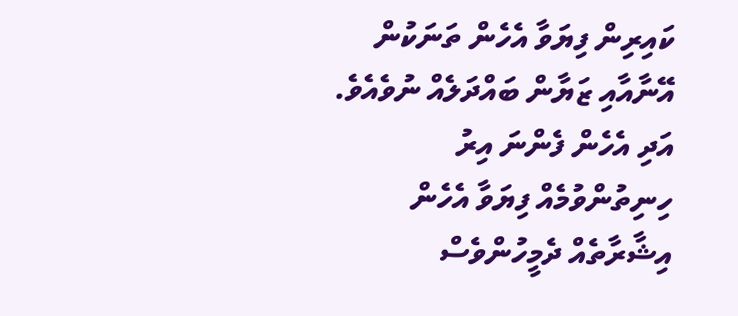ކައިރިން ފިޔަވާ އެހެން ތަނަކުން އޭނާއާއި ޒަޔާން ބައްދަލެއް ނުވެއެވެ. އަދި އެހެން ފެންނަ އިރު ހިނިތުންވުމެއް ފިޔަވާ އެހެން އިޝާރާތެއް ދެމީހުންވެސް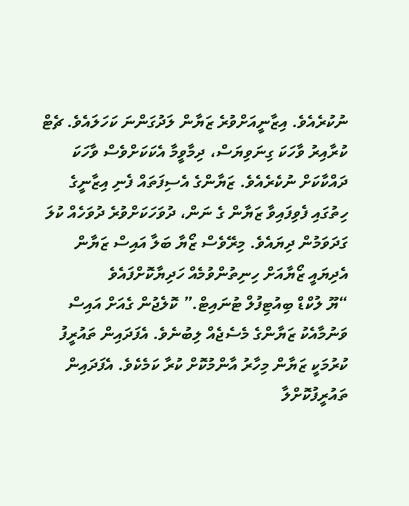ނުކުރެއެވެ. އިޒާނީއަށްވުރެ ޒަޔާން ލަދުގަންނަ ކަހަލައެވެ. ޗެޓް ކުރާއިރު ވާހަކަ ގިނަވިޔަސް، ދިމާވީމާ އެކަކަށްވެސް ވާހަކަ ދައްކާކަށް ނުކެރެއެވެ. ޒަޔާންގެ އެސިފަތައް ފެނި އިޒާނީގެ ހިތުގައި ފެވިފައިވާ ޒަޔާން ގެ ނަން، ދުވަހަކަށްވުރެ ދުވަހެއް ކުލަ ގަދަވަމުން ދިޔައެވެ. މިރޭވެސް ޒޯޔާ ބަލާ އައިސް ޒަޔާން އެދިޔައީ ޒޯޔާއަށް ހިނިތުންވުމެއް ހަދިޔާކޮށްފައެވެ
“ޔޫ ލުކްޑް ބިއުޓިފުލް ޓުނައިޓް.” ކޮލެޖުން ގެއަށް އައިސް ވަނުމާއެކު ޒަޔާންގެ މެސެޖެއް ލިބުނެވެ. އެފަދައިން ތައުރީފު ކުރުމަކީ ޒަޔާން މިހާރު އާންމުކޮށް ކުރާ ކަމެކެވެ. އެފަދައިން ތައުރީފުކޮށްލާ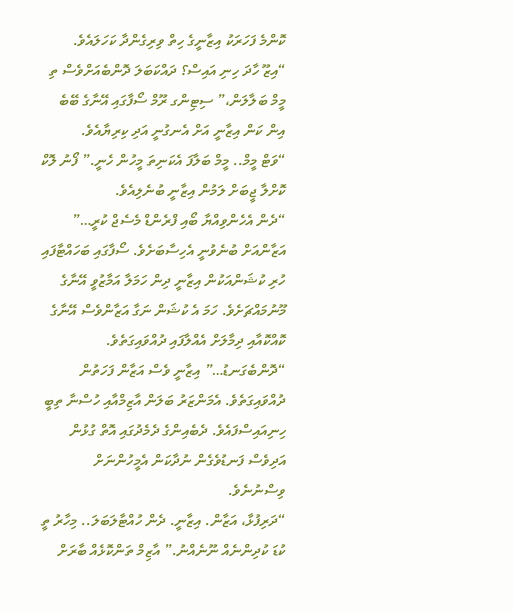ކޮންމެ ފަހަރަކު އިޒާނީގެ ހިތް ވިރިގެންދާ ކަހަލައެވެ.
“އިޒޫ ހާދަ ހިނި އައިސް؟ ދައްކަބަލަ ދޮންބެއަށްވެސް ތި މީމް ބަލާލަން،” ސިޓިންގ ރޫމް ސޯފާގައި އޭނާގެ ބޭބެ އިން ކަން އިޒާނީ އަށް އެނގުނީ އަދި ކިރިޔާއެވެ.
“ވަޓް މީމް.. މީމް ބަލާފަ އެކަނިތަ މީހުން ހެނީ.” ފޯނު ލޮކް ކޮށްލާ ޖީބަށް ލަމުން އިޒާނީ ބުނެލިއެވެ.
“ދެން އެހެންވިއްޔާ ބޯއި ފްރެންޑް މެސެޖް ކުރީ…” އަޒާންއަށް ބުނެވުނީ އެހިސާބަށެވެ. ސޯފާގައި ބަހައްޓާފައި ހުރި ކުޝަންއަކުން އިޒާނީ ދިން ހަމަލާ އަމާޒުވީ އޭނާގެ މޫނުމައްޗަށެވެ. ހަމަ އެ ކުޝަން ނަގާ އަޒާންވެސް އޭނާގެ ކޮއްކޮއާއި ދިމާލަށް އެއްލާފައި ދުއްވައިގަތެވެ.
“ދޮންބެގަނޑު…” އިޒާނީ ވެސް އަޒާން ފަހަތުން ދުއްވައިގަތެވެ. އެމަންޒަރު ބަލަން އާޒިމްއާއި ހުސްނާ ތިބީ ހިނިއައިސްފައެވެ. ދެބެއިންގެ ދެމެދުގައި އޮތް ގުޅުން އަދިވެސް ފަނޑުވެގެން ނުދާކަން އެމީހުންނަށް ވިސްނުނެވެ.
“ދަރިފުޅާ، އަޒާން. އިޒާނީ. ދެން ހުއްޓާލަބަލަ.. މިހާރު ތީ ކުޑަ ކުދިންނެއް ނޫނެއްނު.” އާޒިމް ތަންކޮޅެއް ބާރަށް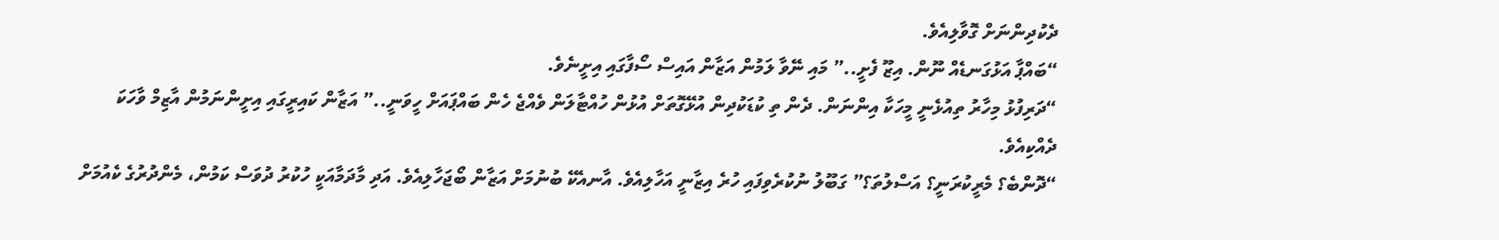ދެކުދިންނަށް ގޮވާލިއެވެ.
“ބައްޕާ އަޅުގަނޑެއް ނޫން. އިޒޫ ފެށީ..” މައި ނޭވާ ލަމުން އަޒާން އައިސް ސޯފާގައި އިށީނެވެ.
“ދަރިފުޅު މިހާރު ތިއުޅެނީ މީހަކާ އިންނަން. ދެން ތި ކުޑަކުދިން އުޅޭގޮތަށް އުޅުން ހުއްޓާލަން ވެއްޖެ ހެން ބައްޕައަށް ހީވަނީ..” އަޒާން ކައިރީގައި އިށީންނަމުން އާޒިމް ވާހަކަ ދެއްކިއެވެ.
“ދޮންބެ؟ މެރީކުރަނީ؟ އަސްލުތަ؟” ގަބޫލު ނުކުރެވިފައި ހުރެ އިޒާނީ އަހާލިއެވެ. އާނއެކޭ ބުނުމަށް އަޒާން ބޯޖަހާލިއެވެ. އަދި މާދަމާއަކީ ހުކުރު ދުވަސް ކަމުން، މެންދުރުގެ ކެއުމަށް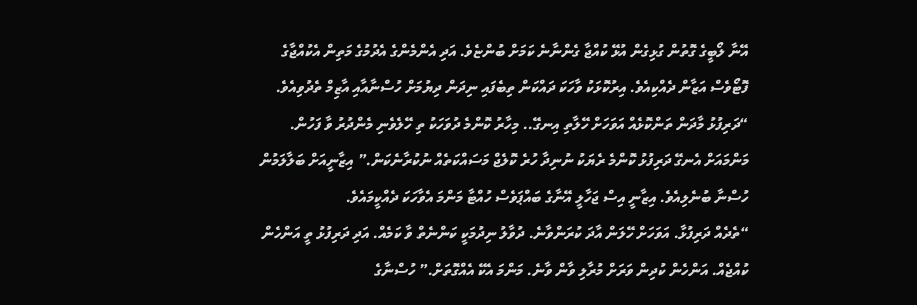އޭނާ ލޯބީގެ ގޮތުން ގުޅިގެން އުޅޭ ކުއްޖާ ގެންނާނެ ކަމަށް ބުންޏެވެ. އަދި އެންމެންގެ އެދުމުގެ މަތިން އެކުއްޖާގެ ފޮޓޯވެސް އަޒާން ދެއްކިއެވެ. އިރުކޮޅަކު ވާހަކަ ދައްކަން ތިބެފައި ނިދަން ދިޔުމަށް ހުސްނާއާއި އާޒިމް ތެދުވިއެވެ.
“ދަރިފުޅު މާދަން ތަންކޮޅެއް އަވަހަށް ހޭލާތި އިނގޭ.. މިހާރު ކޮންމެ ދުވަހަކު ތި ހޭލެވެނި މެންދުރު ވާ ފަހުން. މަންމައަށް އެނގޭ ދަރިފުޅު ކޮންމެ ރެޔަކު ނުނިދާ ހުރެ ކޮލެޖް މަސައްކަތެއް ނުކުރާނެކަން.” އިޒާނީއަށް ބަލާލަމުން ހުސްނާ ބުނެލިއެވެ. އިޒާނީ އިސް ޖަހާލީ އޭނާގެ ބައްޕަވެސް ހުއްޓާ މަންމަ އެވާހަކަ ދެއްކީމައެވެ.
“ތެދެއް ދަރިފުޅާ. އަވަހަށް ހޭލަން އާދަ ކުރަންވާނެ. ދުވާލު ނިދުމަކީ ކަންނެތް ވާ ކަމެއް. އަދި ދަރިފުޅު ތީ އަންހެން ކުއްޖެއް. އަންހެން ކުދިން ވަރަށް މުރާލި ވާން ވާނެ. މަންމަ އެކޭ އެއްގޮތަށް.” ހުސްނާގެ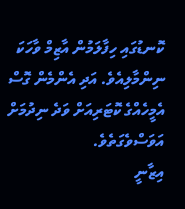ކޮނޑުގައި ހިފާލަމުން އާޒިމް ވާހަކަ ނިންމާލިއެވެ. އަދި އެންމެން ގޮސް އެމީހެއްގެ ކޮޓަރިއަށް ވަދެ ނިދުމަށް އަވަސްވެގަތެވެ.
އިޒާނީ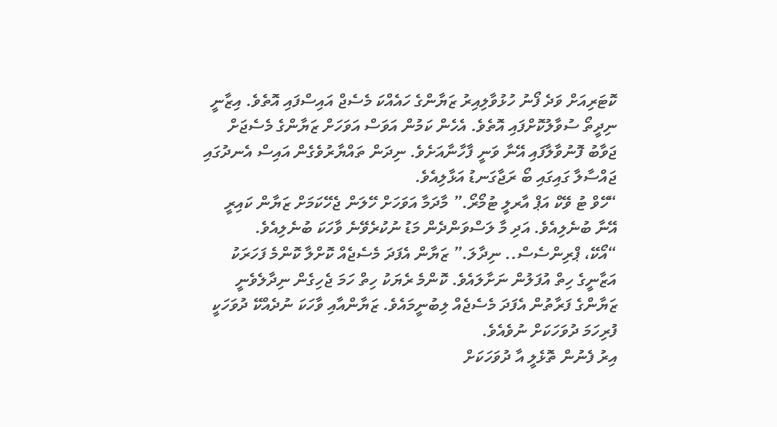ކޮޓަރިއަށް ވަދެ ފޯނު ހުޅުވާލިއިރު ޒަޔާންގެ ހައެއްކަ މެސެޖް އައިސްފައި އޮތެވެ. އިޒާނީ ނިދީތޯ ސުވާލުކޮށްފައި އޮތެވެ. އެހެން ކަމުން އަވަސް އަވަހަށް ޒަޔާންގެ މެސެޖަށް ޖަވާބު ފޮނުވާލާފައި އޭނާ ވަނީ ފާހާނާއަށެވެ. ނިދަން ތައްޔާރުވެގެން އައިސް އެނދުގައި ޖައްސާލާ ގައިގައި ބޯ ރަޖާގަނޑު އަޅާލިއެވެ.
“ހޭވް ޓު ވޭކް އަޕް އާރލީ ޓުމޯރޯ.” މާދަމާ އަވަހަށް ހޭލަން ޖެހޭކަމަށް ޒަޔާން ކައިރީ އޭނާ ބުނެލިއެވެ. އަދި މާ ލަސްވަންދެން މަޑު ނުކުރެވޭނެ ވާހަކަ ބުނެލިއެވެ.
“އޯކޭ، ޕްރިންސެސް.. ނިދާލަ.” ޒަޔާން އެފަދަ މެސެޖެއް ކޮށްލާ ކޮންމެ ފަހަރަކު އަޒާނީގެ ހިތް އުފަލުން ނަށާލައެވެ. ކޮންމެ ރެޔަކު ހިތް ހަމަ ޖެހިގެން ނިދާލެވެނީ ޒަޔާންގެ ފަރާތުން އެފަދަ މެސެޖެއް ލިބުނީމައެވެ. ޒަޔާންއާއި ވާހަކަ ނުދެއްކޭ ދުވަހަކީ ފުރިހަމަ ދުވަހަކަށް ނުވެއެވެ.
އިރު ފެނުން ތޮޅެލީ އާ ދުވަހަކަށް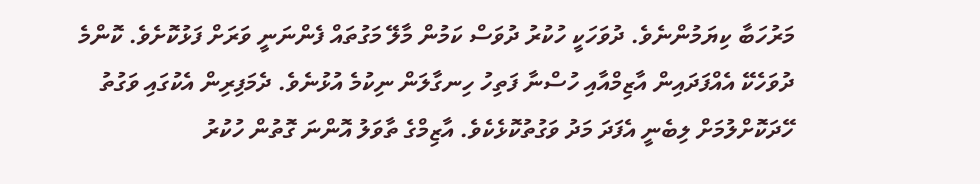މަރުހަބާ ކިޔަމުންނެވެ. ދުވަހަކީ ހުކުރު ދުވަސް ކަމުން މާލޭ މަގުތައް ފެންނަނީ ވަރަށް ފަޅުކޮށެވެ. ކޮންމެ ދުވަހެކޭ އެއްފަދައިން އާޒިމްއާއި ހުސްނާ ފަތިހު ހިނގާލަން ނިކުމެ އުޅުނެވެ. ދެމަފިރިން އެކުގައި ވަގުތު ހޭދަކޮށްލުމަށް ލިބެނީ އެފަދަ މަދު ވަގުތުކޮޅެކެވެ. އާޒިމްގެ ތާވަލު އޮންނަ ގޮތުން ހުކުރު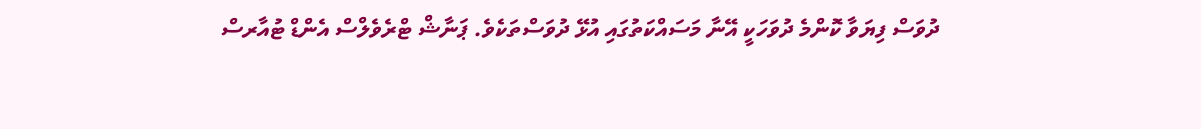ދުވަސް ފިޔަވާ ކޮންމެ ދުވަހަކީ އޭނާ މަސައްކަތުގައި އުޅޭ ދުވަސްތަކެވެ. ޕަނާޝް ޓްރެވެލްސް އެންޑް ޓުއާރސް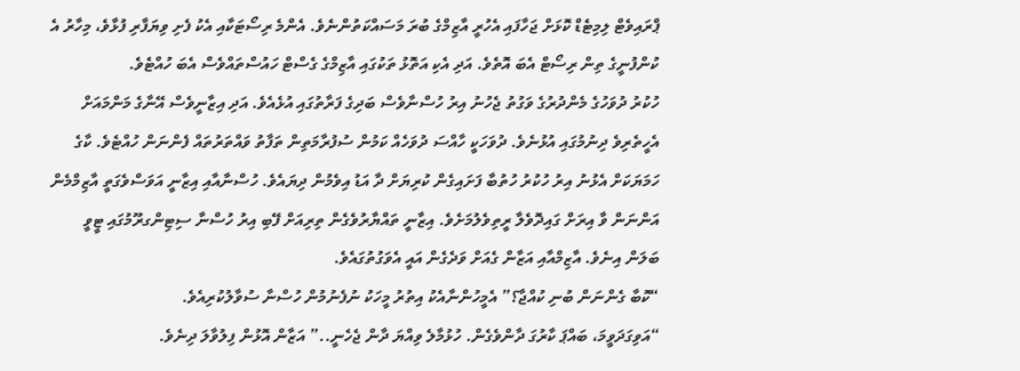ޕްރައިވެޓް ލިމިޓެޑް ކޮޅަށް ޖަހާފައި އެހުރީ އާޒިމްގެ ބުރަ މަސައްކަތުންނެވެ. އެންމެ ރިސޯޓަކާއި އެކު ފެށި ވިޔަފާރި ފުޅާވެ، މިހާރު އެ ކުންފުނީގެ ތިން ރިސޯޓް އެބަ އޮތެވެ. އަދި އެކި އަތޮޅު ތަކުގައި އާޒިމްގެ ގެސްޓް ހައުސްތައްވެސް އެބަ ހުއްޓެވެ.
ހުކުރު ދުވަހުގެ މެންދުރުގެ ވަގުތު ޖެހުނު އިރު ހުސްނާވެސް ބަދިގެ ފަރާތުގައި އުޅެއެވެ. އަދި އިޒާނީވެސް އޭނާގެ މަންމައަށް އެހީތެރިވެ ދިނުމުގައި އުޅުނެވެ. ދުވަހަކީ ހާއްސަ ދުވަހެއް ކަމުން ސުފުރާމަތިން ތަފާތު ވައްތަރުތައް ފެންނަން ހުއްޓެވެ. ކާގެ ހަމަޔަކަށް އެޅުނު އިރު ހުކުރު ހުތުބާ ފަށައިގެން ކުރިޔަށް ދާ އަޑު އިވެމުން ދިޔައެވެ. ހުސްނާއާއި އިޒާނީ އަވަސްވެގަތީ އާޒިމްމެން އަންނަން ވާ އިރަށް ގައިދޮވެލާ ރީތިވެލުމަށެވެ. އިޒާނީ ތައްޔާރުވެގެން ތިރިއަށް ފޭބި އިރު ހުސްނާ ސިޓިންގރޫމުގައި ޓީވީ ބަލަން އިނެވެ. އާޒިމްއާއި އަޒާން ގެއަށް ވަދެގެން އައީ އެވަގުތުގައެވެ.
“ކޮބާ ގެންނަން ބުނި ކުއްޖާ؟” އެމީހުންނާއެކު އިތުރު މީހަކު ނުފެނުމުން ހުސްނާ ސުވާލުކުރިއެވެ.
“އަވިގަދަވީމަ، ބައްޕަ ކާރުގަ ދާންވެގެން. ހުޅުމާލެ ވިއްޔަ ދާން ޖެހެނީ..” އަޒާން އޮޅުން ފިލުވާލަ ދިނެވެ.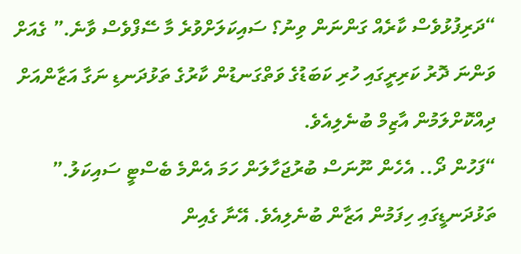“ދަރިފުޅުވެސް ކާރެއް ގަންނަން ވިނު؟ ސައިކަލަށްވުރެ މާ ސޭފްވެސް ވާނެ.” ގެއަށް ވަންނަ ދޮރު ކަރިރީގައި ހުރި ކަބަޑުގެ ވަތްގަނޑުން ކާރުގެ ތަޅުދަނޑި ނަގާ އަޒާންއަށް ދިއްކޮށްލަމުން އާޒިމް ބުނެލިއެވެ.
“ފަހުން ދޯ.. އެހެން ނޫނަސް ބުރުޖަހާލަން ހަމަ އެންމެ ބެސްޓީ ސައިކަލު.” ތަޅުދަނޑީގައި ހިފަމުން އަޒާން ބުނެލިއެވެ. އޭނާ ގެއިން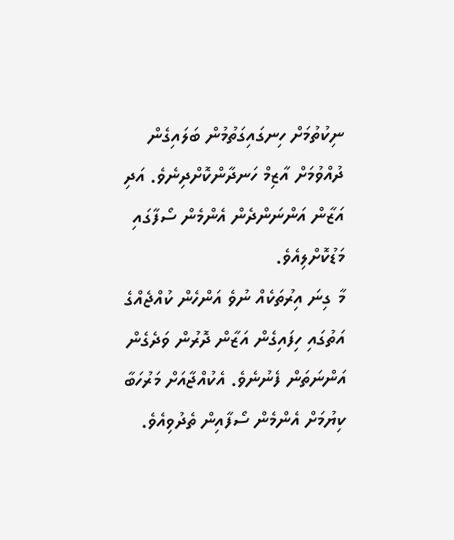ނިކުތުމަށް ހިނގައިގަތުމުން ބަލައިގެން ދުއްވުމަށް އާޒިމް ހަނދާންކޮށްދިނެވެ. އަދި އަޒާން އަންނަންދެން އެންމެން ސޯފާގައި މަޑުކޮށްލިއެވެ.
މާ ގިނަ އިރުތަކެއް ނުވެ އަންހެން ކުއްޖެއްގެ އަތުގައި ހިފައިގެން އަޒާން ދޮރުން ވަދެގެން އަންނަތަން ފެނުނެވެ. އެކުއްޖާއަށް މަރުހަބާ ކިޔުމަށް އެންމެން ސޯފާއިން ތެދުވިއެވެ.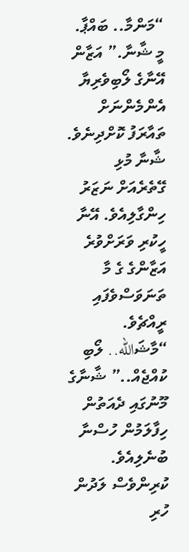“މަންމާ.. ބައްޕާ. މީ ޝާނާ.” އަޒާން އޭނާގެ ލޯބިވެރިޔާ އެންމެންނަށް ތައާރަފު ކޮށްދިނެވެ. ޝާނާ މުޅި ގޭތެރެއަށް ނަޒަރު ހިންގާލިއެވެ. އޭނާ ހީކުރި ވަރަށްވުރެ އަޒާންގެ ގެ މާ ތަނަވަސްވެފައި ރީއްޗެވެ.
“މާޝަالله.. ލޯބި ކުއްޖެއް..” ޝާނާގެ މޫނުގައި ދެއަތުން ހިފާލަމުން ހުސްނާ ބުނެލިއެވެ. ކުރިންވެސް ލަދުން ހުރި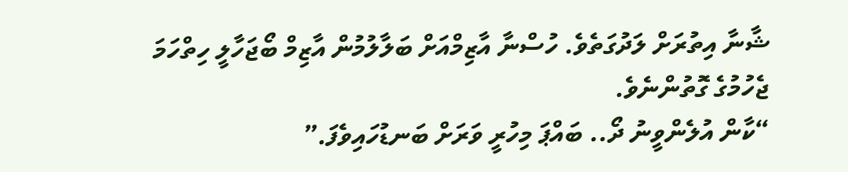ޝާނާ އިތުރަށް ލަދުގަތެވެ. ހުސްނާ އާޒިމްއަށް ބަލާލުމުން އާޒިމް ބޯޖަހާލީ ހިތްހަމަ ޖެހުމުގެ ގޮތުންނެވެ.
“ކާން އުލެންވީނު ދޯ.. ބައްޕަ މިހުރީ ވަރަށް ބަނޑުހައިވެފަ.”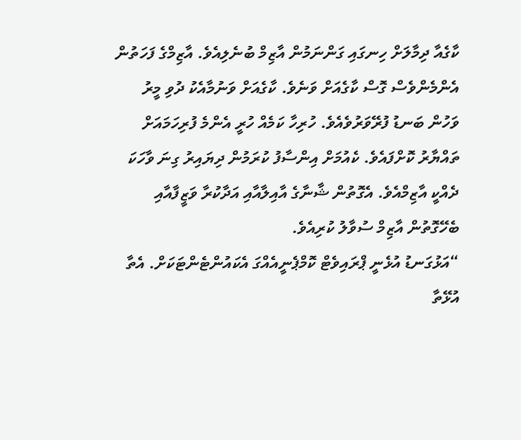ކާގެއާ ދިމާލަށް ހިނގައި ގަންނަމުން އާޒިމް ބުނެލިއެވެ. އާޒިމްގެ ފަހަތުން އެންމެންވެސް ގޮސް ކާގެއަށް ވަނެވެ. ކާގެއަށް ވަނުމާއެކު ދުވި މީރު ވަހުން ބަނޑު ފުރޭވަރުވެއެވެ. ހުރިހާ ކަމެއް ހުރީ އެންމެ ފުރިހަމައަށް ތައްޔާރު ކޮށްފައެވެ. ކެއުމަށް އިންސާފު ކުރަމުން ދިޔައިރު ގިނަ ވާހަކަ ދެއްކީ އާޒިމްއެވެ. އެގޮތުން ޝާނާގެ އާއިލާއާއި އަދާކުރާ ވަޒީފާއާއި ބެހޭގޮތުން އާޒިމް ސުވާލު ކުރިއެވެ.
“އަޅުގަނޑު އުޅެނީ ޕްރައިވެޓް ކޮމްޕެނީއެއްގަ އެކައުންޓެންޓަކަށް. އެތާ އުޅޭތާ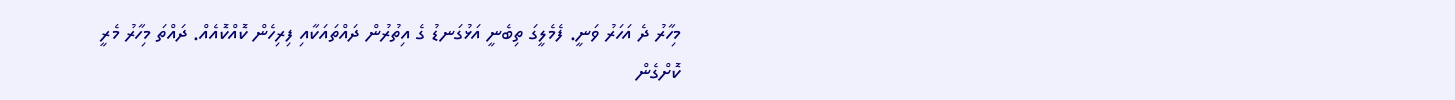މިހާރު ދެ އަހަރު ވަނީ. ފެމެލީގަ ތިބެނީ އަޅުގަނޑު ގެ އިތުރުން ދައްތައަކާއި ފިރިހެން ކޮއްކޮއެއް. ދައްތަ މިހާރު މެރީ ކޮށްގެން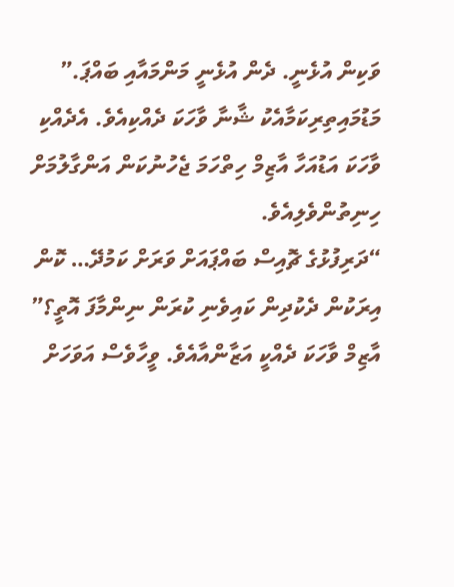ވަކިން އުޅެނީ. ދެން އުޅެނީ މަންމައާއި ބައްޕަ.” މަޑުމައިތިރިކަމާއެކު ޝާނާ ވާހަކަ ދެއްކިއެވެ. އެދެއްކި ވާހަކަ އަޑުއަހާ އާޒިމް ހިތްހަމަ ޖެހުނުކަން އަންގާލުމަށް ހިނިތުންވެލިއެވެ.
“ދަރިފުޅުގެ ޗޮއިސް ބައްޕައަށް ވަރަށް ކަމުދޭ… ކޮން އިރަކުން ދެކުދިން ކައިވެނި ކުރަން ނިންމާފަ އޮތީ؟” އާޒިމް ވާހަކަ ދެއްކީ އަޒާންއާއެވެ. ވީހާވެސް އަވަހަށް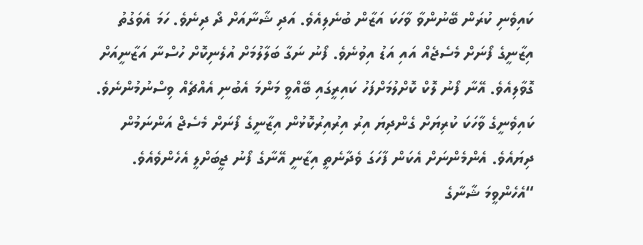ކައިވެނި ކުރަން ބޭނުންވާ ވާހަކަ އަޒާން ބުނެލިއެވެ. އަދި ޝާނާއަށް ދޯ ދިނެވެ. ހަމަ އެވަގުތު އިޒާނީގެ ފޯނަށް މެސެޖެއް އައި އަޑު އިވުނެވެ. ފޯނު ނަގާ ބަލާލުމަށް އުލެނިކޮށް ހުސްނާ އަޒާނީއަށް ގޮވާލިއެވެ. އޭނާ ފޯނު ލޮކް ކޮށްލުމަށްފަހު ކައިރީގައި ބޭއްވީ މަންމަ އެބުނި އެއްޗެއް ވިސްނުމުންނެވެ. ކައިވެނީގެ ވާހަކަ ކުރިޔަށް ގެންދިޔަ އިރު އިރުއިރުކޮޅުން އިޒާނީގެ ފޯނަށް މެސެޖް އަންނަމުން ދިޔައެވެ. އެންމެންނަށް އެކަން ފާހަގަ ވެދާނެތީ އިޒާނީ އޭނާގެ ފޯނު ޖީބަށްލީ އެހެންވެއެވެ.
“އެހެންވީމަ ޝާނާގެ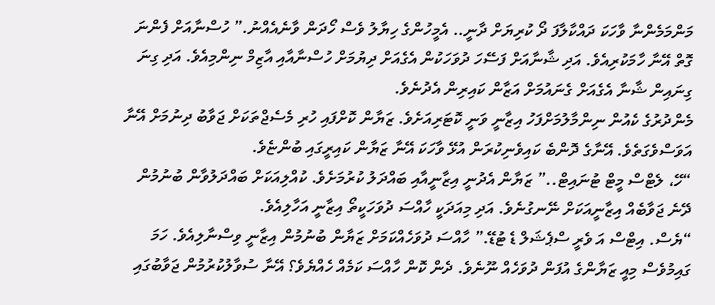މަންމަމެންނާ ވާހަކަ ދައްކާލާފަ ދޯ ކުރިޔަށް ދާނީ.. އެމީހުންގެ ހިޔާލު ވެސް ހޯދަން ވާނެއެއްނު.” ހުސްނާއަށް ފެންނަ ގޮތް އޭނާ ހާމަކުރިއެވެ. އަދި ޝާނާއަށް ފަސޭހަ ދުވަހަކުން އެގެއަށް ދިޔުމަށް ހުސްނާއާއި އާޒިމް ނިންމިއެވެ. އަދި ގިނަ ގިނައިން ޝާނާ އެގެއަށް ގެނައުމަށް އަޒާން ކައިރިން އެދުނެވެ.
މެންދުރުގެ ކެއުން ނިންމާލުމަށްފަހު އިޒާނީ ވަނީ ކޮޓަރިއަށެވެ. ޒަޔާން ކޮށްފައި ހުރި މެސެޖްތަކަށް ޖަވާބު ދިނުމަށް އޭނާ އަވަސްވެގަތެވެ. އޭނާގެ ދޮންބެ ކައިވެނިކުރަން އުޅޭ ވާހަކަ އޭނާ ޒަޔާން ކައިރީގައި ބުންޏެވެ.
“ހޭ، ލެޓްސް މީޓް ޓުނައިޓް..” ޒަޔާން އެދުނީ އިޒާނީއާއި ބައްދަލު ކުރުމަށެވެ. ކުއްލިއަކަށް ބައްދަލުވާން ބުނުމުން ދޭނެ ޖަވާބެއް އިޒާނީއަކަށް ނޭނގުނެވެ. އަދި މިއަދަކީ ހާއްސަ ދުވަހަކީތޯ އިޒާނީ އަހާލިއެވެ.
“ޔެސް. އިޓްސް އަ ވެރީ ސްޕެޝަލް ޑެ ޓުޑޭ.” ހާއްސަ ދުވަހެއްކަމަށް ޒަޔާން ބުނުމުން އިޒާނީ ވިސްނާލިއެވެ. ހަމަ ގައިމުވެސް މިއީ ޒަޔާންގެ އުފަން ދުވަހެއް ނޫނެވެ. ދެން ކޮން ހާއްސަ ކަމެއް ހެއްޔެވެ؟ އޭނާ ސުވާލުކުރުމުން ޖަވާބުގައި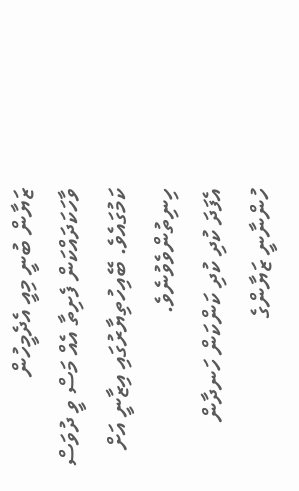ޒަޔާން ބުނީ މިއީ އެދެމީހުން ވާހަކަދައްކަން ފެށިތާ އެއް މަސް ވީ ދުވަސް ކަމުގައެވެ. ބޭއިހުތިޔާރުގައި އިޒާނީ އަށް ހިނިތުންވެވުނެވެ.
އެފަދަ ކުދި ކުދި ކަންކަން ހަނދާން ހުންނާނީ ޒަޔާންގެ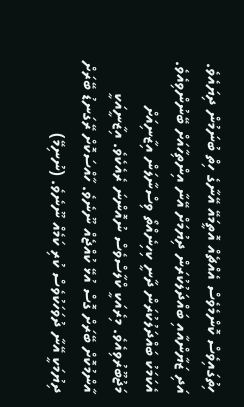ހިތުގައިވެސް ކޮންމެވެސް އެއްޗެއް އޮތީމައޭ އޭނާގެ ހިތް ބުނަމުން ދިޔައެވެ. އަދި ޒަޔާންއާއި ބައްދަލުކުރަން ދިޔުމަށް އޭނާ އިންތިހާއަށް ބޭނުންވިއެވެ. އެކަމަކު ބައްދަލުކުރަން ދާނީ ކިހިނެއްތޯ ވިސްނާލަން އިޒާނިއަށް މަޖުބޫރުވިއެވެ. މިރެއަކީ ކްލާސްވެސް ނުއޮންނަ ރެއެކެވެ. އިޒާނީއަކީ އާންމުކޮށް ބޭރަށް ގޮސް އުޅޭ ކުއްޖެއް ނޫނެވެ. ހާއްސަކޮށް ރޭގަނޑު ބޭރަށް ދިޔުމަކީ އޭނާ ދުވަހަކުވެސް ކުރި ކަމެއް ނޫނެވެ. (ނުނިމޭ)